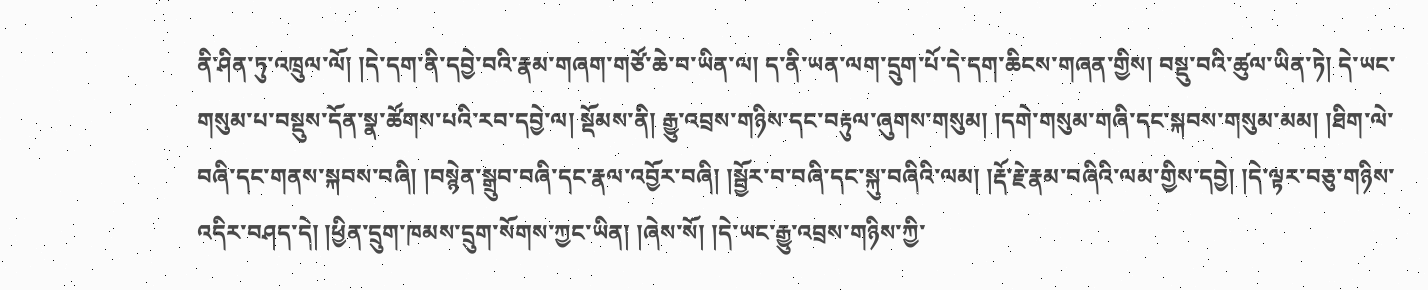ནི་ཤིན་ཏུ་འཁྲུལ་ལོ། །དེ་དག་ནི་དབྱེ་བའི་རྣམ་གཞག་གཙོ་ཆེ་བ་ཡིན་ལ། ད་ནི་ཡན་ལག་དྲུག་པོ་དེ་དག་ཆིངས་གཞན་གྱིས། བསྡུ་བའི་ཚུལ་ཡིན་ཏེ། དེ་ཡང་གསུམ་པ་བསྡུས་དོན་སྣ་ཚོགས་པའི་རབ་དབྱེ་ལ། སྡོམས་ནི། རྒྱུ་འབྲས་གཉིས་དང་བརྟུལ་ཞུགས་གསུམ། །དགེ་གསུམ་གཞི་དང་སྐབས་གསུམ་མམ། །ཐིག་ལེ་བཞི་དང་གནས་སྐབས་བཞི། །བསྙེན་སྒྲུབ་བཞི་དང་རྣལ་འབྱོར་བཞི། །སྦྱོར་བ་བཞི་དང་སྐུ་བཞིའི་ལམ། །རྡོ་རྗེ་རྣམ་བཞིའི་ལམ་གྱིས་དབྱེ། །དེ་ལྟར་བཅུ་གཉིས་འདིར་བཤད་དེ། །ཕྱིན་དྲུག་ཁམས་དྲུག་སོགས་ཀྱང་ཡིན། །ཞེས་སོ། །དེ་ཡང་རྒྱུ་འབྲས་གཉིས་ཀྱི་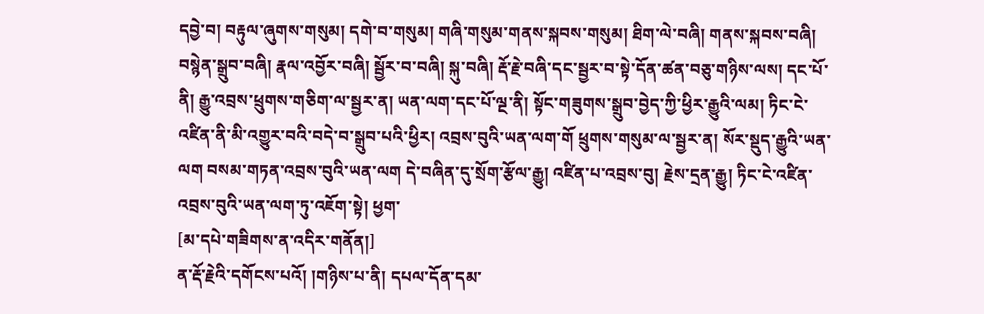དབྱེ་བ། བརྟུལ་ཞུགས་གསུམ། དགེ་བ་གསུམ། གཞི་གསུམ་གནས་སྐབས་གསུམ། ཐིག་ལེ་བཞི། གནས་སྐབས་བཞི། བསྙེན་སྒྲུབ་བཞི། རྣལ་འབྱོར་བཞི། སྦྱོར་བ་བཞི། སྐུ་བཞི། རྡོ་རྗེ་བཞི་དང་སྦྱར་བ་སྟེ་དོན་ཚན་བཅུ་གཉིས་ལས། དང་པོ་ནི། རྒྱུ་འབྲས་ཕྲུགས་གཅིག་ལ་སྦྱར་ན། ཡན་ལག་དང་པོ་ལྔ་ནི། སྟོང་གཟུགས་སྒྲུབ་བྱེད་ཀྱི་ཕྱིར་རྒྱུའི་ལམ། ཏིང་ངེ་འཛིན་ནི་མི་འགྱུར་བའི་བདེ་བ་སྒྲུབ་པའི་ཕྱིར། འབྲས་བུའི་ཡན་ལག་གོ ཕྲུགས་གསུམ་ལ་སྦྱར་ན། སོར་སྡུད་རྒྱུའི་ཡན་ལག བསམ་གཏན་འབྲས་བུའི་ཡན་ལག དེ་བཞིན་དུ་སྲོག་རྩོལ་རྒྱུ། འཛིན་པ་འབྲས་བུ། རྗེས་དྲན་རྒྱུ། ཏིང་ངེ་འཛིན་འབྲས་བུའི་ཡན་ལག་ཏུ་འཇོག་སྟེ། ཕྱག་
[མ་དཔེ་གཟིགས་ན་འདིར་གནོན།]
ན་རྡོ་རྗེའི་དགོངས་པའོ། །གཉིས་པ་ནི། དཔལ་དོན་དམ་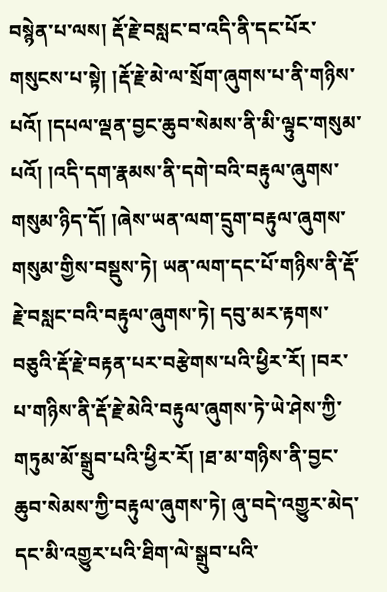བསྙེན་པ་ལས། རྡོ་རྗེ་བསླང་བ་འདི་ནི་དང་པོར་གསུངས་པ་སྟེ། །རྡོ་རྗེ་མེ་ལ་སྲོག་ཞུགས་པ་ནི་གཉིས་པའོ། །དཔལ་ལྡན་བྱང་ཆུབ་སེམས་ནི་མི་ལྟུང་གསུམ་པའོ། །འདི་དག་རྣམས་ནི་དགེ་བའི་བརྟུལ་ཞུགས་གསུམ་ཉིད་དོ། །ཞེས་ཡན་ལག་དྲུག་བརྟུལ་ཞུགས་གསུམ་གྱིས་བསྡུས་ཏེ། ཡན་ལག་དང་པོ་གཉིས་ནི་རྡོ་རྗེ་བསླང་བའི་བརྟུལ་ཞུགས་ཏེ། དབུ་མར་རྟགས་བཅུའི་རྡོ་རྗེ་བརྟན་པར་བརྩེགས་པའི་ཕྱིར་རོ། །བར་པ་གཉིས་ནི་རྡོ་རྗེ་མེའི་བརྟུལ་ཞུགས་ཏེ་ཡེ་ཤེས་ཀྱི་གཏུམ་མོ་སྒྲུབ་པའི་ཕྱིར་རོ། །ཐ་མ་གཉིས་ནི་བྱང་ཆུབ་སེམས་ཀྱི་བརྟུལ་ཞུགས་ཏེ། ཞུ་བདེ་འགྱུར་མེད་དང་མི་འགྱུར་པའི་ཐིག་ལེ་སྒྲུབ་པའི་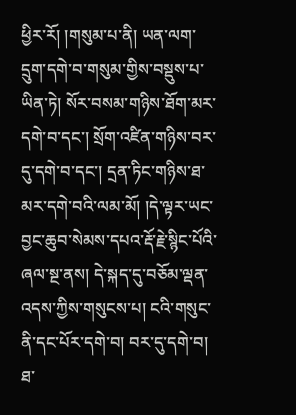ཕྱིར་རོ། །གསུམ་པ་ནི། ཡན་ལག་དྲུག་དགེ་བ་གསུམ་གྱིས་བསྡུས་པ་ཡིན་ཏེ། སོར་བསམ་གཉིས་ཐོག་མར་དགེ་བ་དང་། སྲོག་འཛིན་གཉིས་བར་དུ་དགེ་བ་དང་། དྲན་ཏིང་གཉིས་ཐ་མར་དགེ་བའི་ལམ་མོ། །དེ་ལྟར་ཡང་བྱང་ཆུབ་སེམས་དཔའ་རྡོ་རྗེ་སྙིང་པོའི་ཞལ་སྔ་ནས། དེ་སྐད་དུ་བཅོམ་ལྡན་འདས་ཀྱིས་གསུངས་པ། ངའི་གསུང་ནི་དང་པོར་དགེ་བ། བར་དུ་དགེ་བ། ཐ་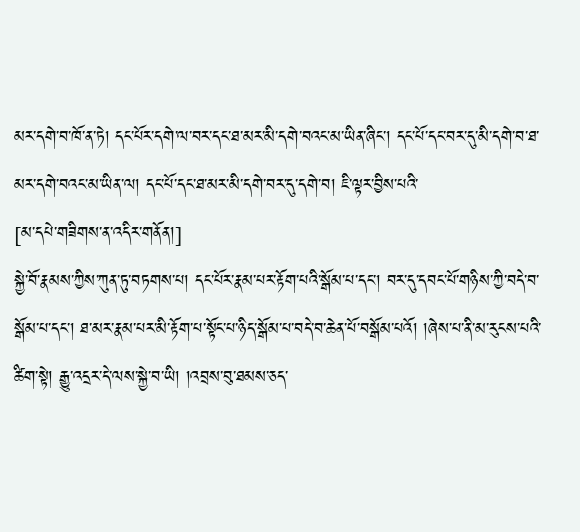མར་དགེ་བ་ཁོ་ན་ཏེ། དང་པོར་དགེ་ལ་བར་དང་ཐ་མར་མི་དགེ་བའང་མ་ཡིན་ཞིང་། དང་པོ་དང་བར་དུ་མི་དགེ་བ་ཐ་མར་དགེ་བའང་མ་ཡིན་ལ། དང་པོ་དང་ཐ་མར་མི་དགེ་བར་དུ་དགེ་བ། ཇི་ལྟར་བྱིས་པའི་
[མ་དཔེ་གཟིགས་ན་འདིར་གནོན།]
སྐྱེ་བོ་རྣམས་ཀྱིས་ཀུན་ཏུ་བཏགས་པ། དང་པོར་རྣམ་པར་རྟོག་པའི་སྒོམ་པ་དང་། བར་དུ་དབང་པོ་གཉིས་ཀྱི་བདེ་བ་སྒོམ་པ་དང་། ཐ་མར་རྣམ་པར་མི་རྟོག་པ་སྟོང་པ་ཉིད་སྒོམ་པ་བདེ་བ་ཆེན་པོ་བསྒོམ་པའོ། །ཞེས་པ་ནི་མ་རུངས་པའི་ཚིག་སྟེ། རྒྱུ་འདྲར་དེ་ལས་སྐྱེ་བ་ཡི། །འབྲས་བུ་ཐམས་ཅད་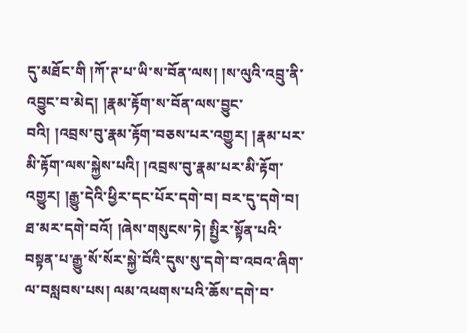དུ་མཐོང་གི །ཀོ་ཊ་པ་ཡི་ས་བོན་ལས། །ས་ལུའི་འབྲུ་ནི་འབྱུང་བ་མེད། །རྣམ་རྟོག་ས་བོན་ལས་བྱུང་བའི། །འབྲས་བུ་རྣམ་རྟོག་བཅས་པར་འགྱུར། །རྣམ་པར་མི་རྟོག་ལས་སྐྱེས་པའི། །འབྲས་བུ་རྣམ་པར་མི་རྟོག་འགྱུར། །རྒྱུ་དེའི་ཕྱིར་དང་པོར་དགེ་བ། བར་དུ་དགེ་བ། ཐ་མར་དགེ་བའོ། །ཞེས་གསུངས་ཏེ། སྤྱིར་སྟོན་པའི་བསྟན་པ་རྒྱུ་སོ་སོར་སྐྱེ་བོའི་དུས་སུ་དགེ་བ་འབའ་ཞིག་ལ་བསླབས་པས། ལམ་འཕགས་པའི་ཆོས་དགེ་བ་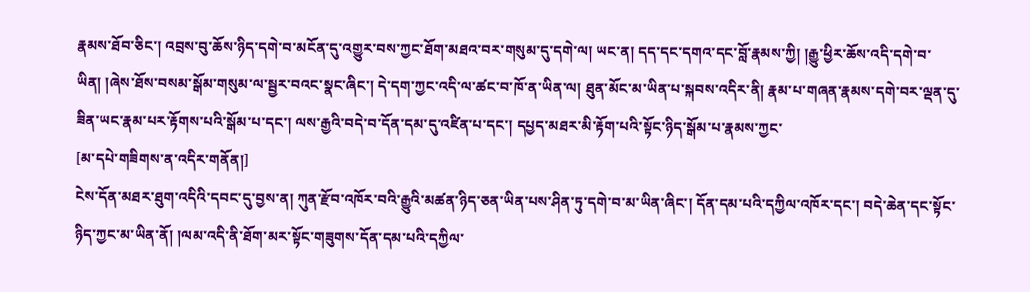རྣམས་ཐོབ་ཅིང་། འབྲས་བུ་ཆོས་ཉིད་དགེ་བ་མངོན་དུ་འགྱུར་བས་ཀྱང་ཐོག་མཐའ་བར་གསུམ་དུ་དགེ་ལ། ཡང་ན། དད་དང་དགའ་དང་བློ་རྣམས་ཀྱི། །རྒྱུ་ཕྱིར་ཆོས་འདི་དགེ་བ་ཡིན། །ཞེས་ཐོས་བསམ་སྒོམ་གསུམ་ལ་སྦྱར་བའང་སྣང་ཞིང་། དེ་དག་ཀྱང་འདི་ལ་ཚང་བ་ཁོ་ན་ཡིན་ལ། ཐུན་མོང་མ་ཡིན་པ་སྐབས་འདིར་ནི། རྣམ་པ་གཞན་རྣམས་དགེ་བར་ལྡན་དུ་ཟིན་ཡང་རྣམ་པར་རྟོགས་པའི་སྒོམ་པ་དང་། ལས་རྒྱའི་བདེ་བ་དོན་དམ་དུ་འཛིན་པ་དང་། དཔྱད་མཐར་མི་རྟོག་པའི་སྟོང་ཉིད་སྒོམ་པ་རྣམས་ཀྱང་
[མ་དཔེ་གཟིགས་ན་འདིར་གནོན།]
ངེས་དོན་མཐར་ཐུག་འདིའི་དབང་དུ་བྱས་ན། ཀུན་རྫོབ་འཁོར་བའི་རྒྱུའི་མཚན་ཉིད་ཅན་ཡིན་པས་ཤིན་ཏུ་དགེ་བ་མ་ཡིན་ཞིང་། དོན་དམ་པའི་དཀྱིལ་འཁོར་དང་། བདེ་ཆེན་དང་སྟོང་ཉིད་ཀྱང་མ་ཡིན་ནོ། །ལམ་འདི་ནི་ཐོག་མར་སྟོང་གཟུགས་དོན་དམ་པའི་དཀྱིལ་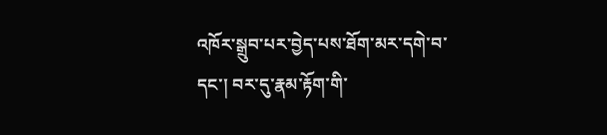འཁོར་སྒྲུབ་པར་བྱེད་པས་ཐོག་མར་དགེ་བ་དང་། བར་དུ་རྣམ་རྟོག་གི་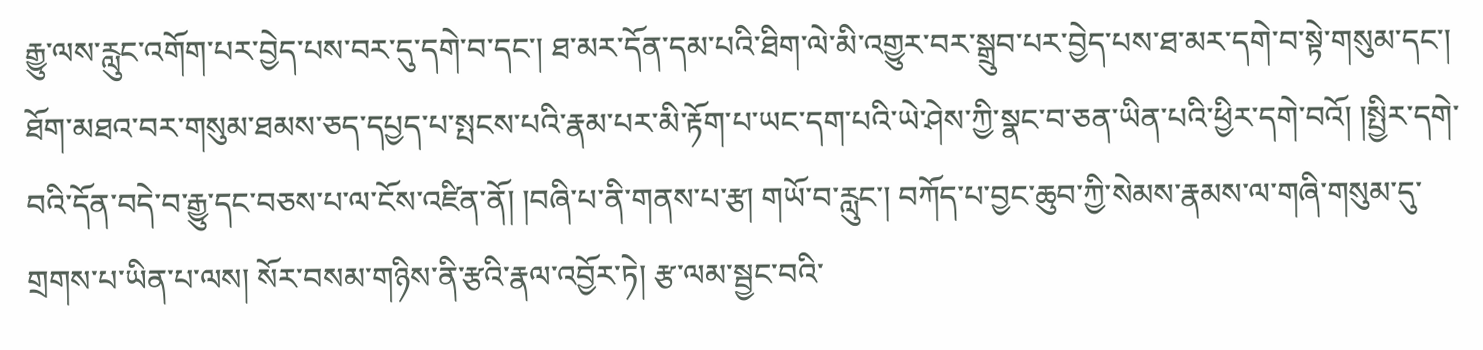རྒྱུ་ལས་རླུང་འགོག་པར་བྱེད་པས་བར་དུ་དགེ་བ་དང་། ཐ་མར་དོན་དམ་པའི་ཐིག་ལེ་མི་འགྱུར་བར་སྒྲུབ་པར་བྱེད་པས་ཐ་མར་དགེ་བ་སྟེ་གསུམ་དང་། ཐོག་མཐའ་བར་གསུམ་ཐམས་ཅད་དཔྱད་པ་སྤངས་པའི་རྣམ་པར་མི་རྟོག་པ་ཡང་དག་པའི་ཡེ་ཤེས་ཀྱི་སྣང་བ་ཅན་ཡིན་པའི་ཕྱིར་དགེ་བའོ། །སྤྱིར་དགེ་བའི་དོན་བདེ་བ་རྒྱུ་དང་བཅས་པ་ལ་ངོས་འཛིན་ནོ། །བཞི་པ་ནི་གནས་པ་རྩ། གཡོ་བ་རླུང་། བཀོད་པ་བྱང་ཆུབ་ཀྱི་སེམས་རྣམས་ལ་གཞི་གསུམ་དུ་གྲགས་པ་ཡིན་པ་ལས། སོར་བསམ་གཉིས་ནི་རྩའི་རྣལ་འབྱོར་ཏེ། རྩ་ལམ་སྦྱང་བའི་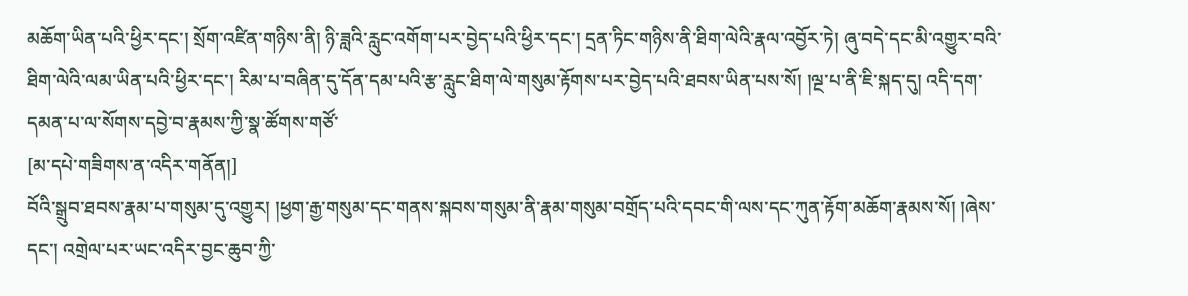མཆོག་ཡིན་པའི་ཕྱིར་དང་། སྲོག་འཛིན་གཉིས་ནི། ཉི་ཟླའི་རླུང་འགོག་པར་བྱེད་པའི་ཕྱིར་དང་། དྲན་ཏིང་གཉིས་ནི་ཐིག་ལེའི་རྣལ་འབྱོར་ཏེ། ཞུ་བདེ་དང་མི་འགྱུར་བའི་ཐིག་ལེའི་ལམ་ཡིན་པའི་ཕྱིར་དང་། རིམ་པ་བཞིན་དུ་དོན་དམ་པའི་རྩ་རླུང་ཐིག་ལེ་གསུམ་རྟོགས་པར་བྱེད་པའི་ཐབས་ཡིན་པས་སོ། །ལྔ་པ་ནི་ཇི་སྐད་དུ། འདི་དག་དམན་པ་ལ་སོགས་དབྱེ་བ་རྣམས་ཀྱི་སྣ་ཚོགས་གཙོ་
[མ་དཔེ་གཟིགས་ན་འདིར་གནོན།]
བོའི་སྒྲུབ་ཐབས་རྣམ་པ་གསུམ་དུ་འགྱུར། །ཕྱག་རྒྱ་གསུམ་དང་གནས་སྐབས་གསུམ་ནི་རྣམ་གསུམ་བགྲོད་པའི་དབང་གི་ལས་དང་ཀུན་རྟོག་མཆོག་རྣམས་སོ། །ཞེས་དང་། འགྲེལ་པར་ཡང་འདིར་བྱང་ཆུབ་ཀྱི་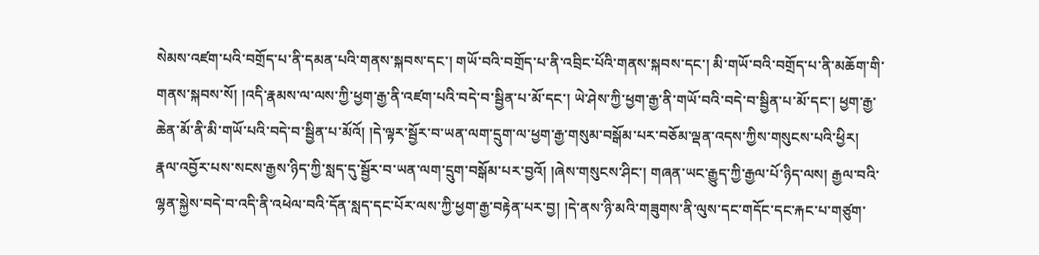སེམས་འཛག་པའི་བགྲོད་པ་ནི་དམན་པའི་གནས་སྐབས་དང་། གཡོ་བའི་བགྲོད་པ་ནི་འབྲིང་པོའི་གནས་སྐབས་དང་། མི་གཡོ་བའི་བགྲོད་པ་ནི་མཆོག་གི་གནས་སྐབས་སོ། །འདི་རྣམས་ལ་ལས་ཀྱི་ཕྱག་རྒྱ་ནི་འཛག་པའི་བདེ་བ་སྦྱིན་པ་མོ་དང་། ཡེ་ཤེས་ཀྱི་ཕྱག་རྒྱ་ནི་གཡོ་བའི་བདེ་བ་སྦྱིན་པ་མོ་དང་། ཕྱག་རྒྱ་ཆེན་མོ་ནི་མི་གཡོ་པའི་བདེ་བ་སྦྱིན་པ་མོའོ། །དེ་ལྟར་སྦྱོར་བ་ཡན་ལག་དྲུག་ལ་ཕྱག་རྒྱ་གསུམ་བསྒོམ་པར་བཅོམ་ལྡན་འདས་ཀྱིས་གསུངས་པའི་ཕྱིར། རྣལ་འབྱོར་པས་སངས་རྒྱས་ཉིད་ཀྱི་སླད་དུ་སྦྱོར་བ་ཡན་ལག་དྲུག་བསྒོམ་པར་བྱའོ། །ཞེས་གསུངས་ཤིང་། གཞན་ཡང་རྒྱུད་ཀྱི་རྒྱལ་པོ་ཉིད་ལས། རྒྱལ་བའི་ལྷན་སྐྱེས་བདེ་བ་འདི་ནི་འཕེལ་བའི་དོན་སླད་དང་པོར་ལས་ཀྱི་ཕྱག་རྒྱ་བརྟེན་པར་བྱ། །དེ་ནས་ཉི་མའི་གཟུགས་ནི་ལུས་དང་གདོང་དང་རྐང་པ་གཙུག་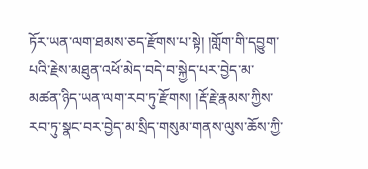ཏོར་ཡན་ལག་ཐམས་ཅད་རྫོགས་པ་སྟེ། །གློག་གི་དབྱུག་པའི་རྗེས་མཐུན་འཕོ་མེད་བདེ་བ་སྐྱེད་པར་བྱེད་མ་མཚན་ཉིད་ཡན་ལག་རབ་ཏུ་རྫོགས། །རྡོ་རྗེ་རྣམས་ཀྱིས་རབ་ཏུ་སྣང་བར་བྱེད་མ་སྲིད་གསུམ་གནས་ལུས་ཆོས་ཀྱི་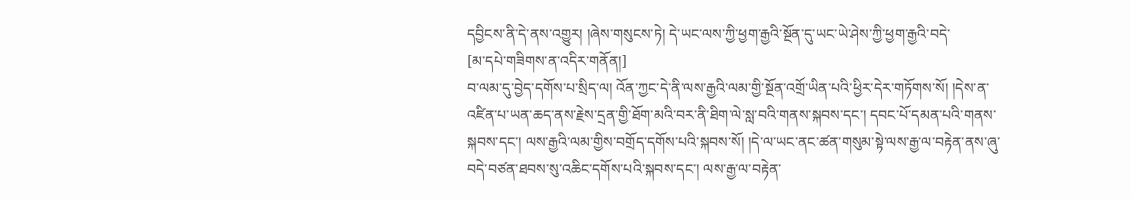དབྱིངས་ནི་དེ་ནས་འགྱུར། །ཞེས་གསུངས་ཏེ། དེ་ཡང་ལས་ཀྱི་ཕྱག་རྒྱའི་སྔོན་དུ་ཡང་ཡེ་ཤེས་ཀྱི་ཕྱག་རྒྱའི་བདེ་
[མ་དཔེ་གཟིགས་ན་འདིར་གནོན།]
བ་ལམ་དུ་བྱེད་དགོས་པ་སྲིད་ལ། འོན་ཀྱང་དེ་ནི་ལས་རྒྱའི་ལམ་གྱི་སྔོན་འགྲོ་ཡིན་པའི་ཕྱིར་དེར་གཏོགས་སོ། །དེས་ན་འཛིན་པ་ཡན་ཆད་ནས་རྗེས་དྲན་གྱི་ཐོག་མའི་བར་ནི་ཐིག་ལེ་སླ་བའི་གནས་སྐབས་དང་། དབང་པོ་དམན་པའི་གནས་སྐབས་དང་། ལས་རྒྱའི་ལམ་གྱིས་བགྲོད་དགོས་པའི་སྐབས་སོ། །དེ་ལ་ཡང་ནང་ཚན་གསུམ་སྟེ་ལས་རྒྱ་ལ་བརྟེན་ནས་ཞུ་བདེ་བཙན་ཐབས་སུ་འཆིང་དགོས་པའི་སྐབས་དང་། ལས་རྒྱ་ལ་བརྟེན་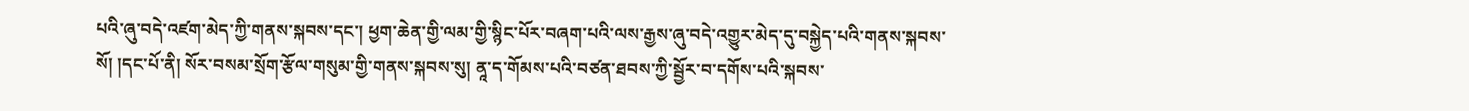པའི་ཞུ་བདེ་འཛག་མེད་ཀྱི་གནས་སྐབས་དང་། ཕྱག་ཆེན་གྱི་ལམ་གྱི་སྙིང་པོར་བཞག་པའི་ལས་རྒྱས་ཞུ་བདེ་འགྱུར་མེད་དུ་བསྐྱེད་པའི་གནས་སྐབས་སོ། །དང་པོ་ནི། སོར་བསམ་སྲོག་རྩོལ་གསུམ་གྱི་གནས་སྐབས་སུ། ནཱ་ད་གོམས་པའི་བཙན་ཐབས་ཀྱི་སྦྱོར་བ་དགོས་པའི་སྐབས་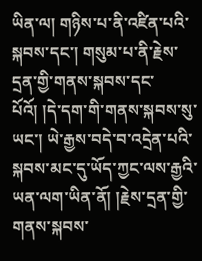ཡིན་ལ། གཉིས་པ་ནི་འཛིན་པའི་སྐབས་དང་། གསུམ་པ་ནི་རྗེས་དྲན་གྱི་གནས་སྐབས་དང་པོའོ། །དེ་དག་གི་གནས་སྐབས་སུ་ཡང་། ཡེ་རྒྱས་བདེ་བ་འདྲེན་པའི་སྐབས་མང་དུ་ཡོད་ཀྱང་ལས་རྒྱའི་ཡན་ལག་ཡིན་ནོ། །རྗེས་དྲན་གྱི་གནས་སྐབས་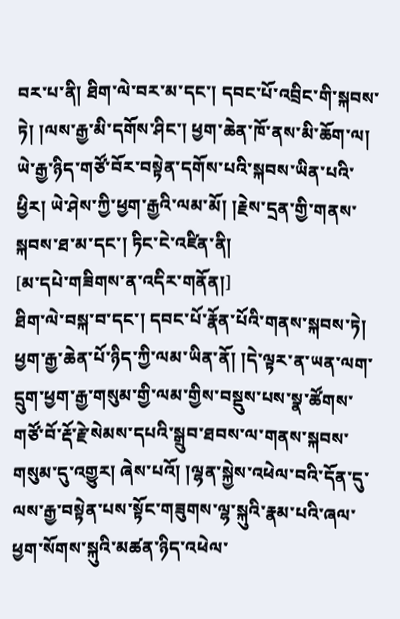བར་པ་ནི། ཐིག་ལེ་བར་མ་དང་། དབང་པོ་འབྲིང་གི་སྐབས་ཏེ། །ལས་རྒྱ་མི་དགོས་ཤིང་། ཕྱག་ཆེན་ཁོ་ནས་མི་ཆོག་ལ། ཡེ་རྒྱ་ཉིད་གཙོ་བོར་བསྟེན་དགོས་པའི་སྐབས་ཡིན་པའི་ཕྱིར། ཡེ་ཤེས་ཀྱི་ཕྱག་རྒྱའི་ལམ་མོ། །རྗེས་དྲན་གྱི་གནས་སྐབས་ཐ་མ་དང་། ཏིང་ངེ་འཛིན་ནི།
[མ་དཔེ་གཟིགས་ན་འདིར་གནོན།]
ཐིག་ལེ་བསྐ་བ་དང་། དབང་པོ་རྣོན་པོའི་གནས་སྐབས་ཏེ། ཕྱག་རྒྱ་ཆེན་པོ་ཉིད་ཀྱི་ལམ་ཡིན་ནོ། །དེ་ལྟར་ན་ཡན་ལག་དྲུག་ཕྱག་རྒྱ་གསུམ་གྱི་ལམ་གྱིས་བསྡུས་པས་སྣ་ཚོགས་གཙོ་བོ་རྡོ་རྗེ་སེམས་དཔའི་སྒྲུབ་ཐབས་ལ་གནས་སྐབས་གསུམ་དུ་འགྱུར། ཞེས་པའོ། །ལྷན་སྐྱེས་འཕེལ་བའི་དོན་དུ་ལས་རྒྱ་བསྟེན་པས་སྟོང་གཟུགས་ལྷ་སྐུའི་རྣམ་པའི་ཞལ་ཕྱག་སོགས་སྐུའི་མཚན་ཉིད་འཕེལ་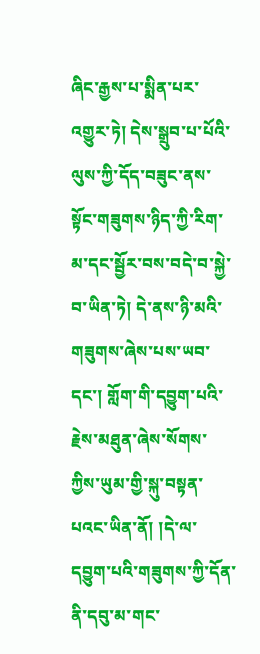ཞིང་རྒྱས་པ་སྨིན་པར་འགྱུར་ཏེ། དེས་སྒྲུབ་པ་པོའི་ལུས་ཀྱི་དོད་བཟུང་ནས་སྟོང་གཟུགས་ཉིད་ཀྱི་རིག་མ་དང་སྦྱོར་བས་བདེ་བ་སྐྱེ་བ་ཡིན་ཏེ། དེ་ནས་ཉི་མའི་གཟུགས་ཞེས་པས་ཡབ་དང་། གློག་གི་དབྱུག་པའི་རྗེས་མཐུན་ཞེས་སོགས་ཀྱིས་ཡུམ་གྱི་སྐུ་བསྟན་པའང་ཡིན་ནོ། །དེ་ལ་དབྱུག་པའི་གཟུགས་ཀྱི་དོན་ནི་དབུ་མ་གང་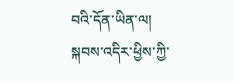བའི་དོན་ཡིན་ལ། སྐབས་འདིར་ཕྱིས་ཀྱི་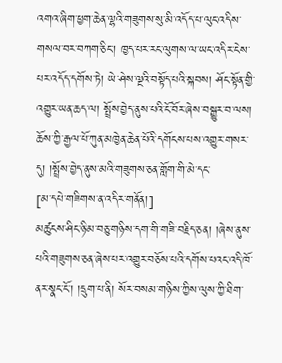འགའ་ཞིག་ཕྱག་ཆེན་ལྷའི་གཟུགས་སུ་མི་འདོད་པ་ལུང་འདིས་གསལ་བར་བཀག་ཅིང་། ཁྱད་པར་རང་ལུགས་ལ་ཡང་འདིར་ངེས་པར་འདོད་དགོས་ཏེ། ཡེ་ཤེས་ལྔའི་བསྟོད་པའི་སྐབས། ཤོང་སྟོན་གྱི་འགྱུར་ཡན་ཆད་ལ། སྤྲོས་བྱེད་ནུས་པའི་ངོ་བོར་ཞེས་བསྒྱུར་བ་ལས། ཆོས་ཀྱི་རྒྱལ་པོ་ཀུན་མཁྱེན་ཆེན་པོའི་དགོངས་པས་འགྱུར་གསར་དུ། །སྤྲོས་བྱེད་ནུས་མའི་གཟུགས་ཅན་གློག་གི་མེ་དང་
[མ་དཔེ་གཟིགས་ན་འདིར་གནོན།]
མཚུངས་ཤིང་ཉི་མ་བཅུ་གཉིས་དག་གི་གཟི་བརྗིད་ཅན། །ཞེས་ནུས་པའི་གཟུགས་ཅན་ཞེས་པར་འགྱུར་བཅོས་པའི་དགོས་པའང་འདི་ཁོ་ནར་སྣང་ངོ་། །དྲུག་པ་ནི། སོར་བསམ་གཉིས་ཀྱིས་ལུས་ཀྱི་ཐིག་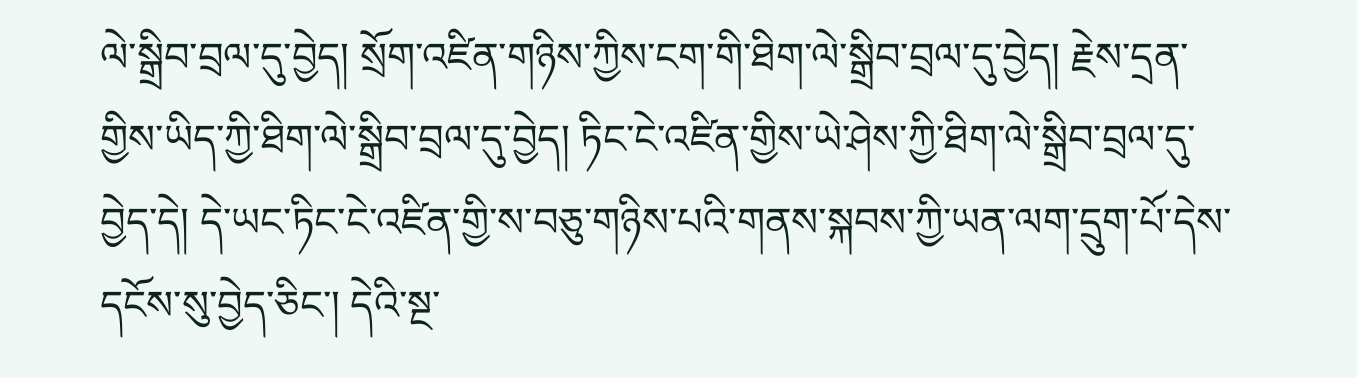ལེ་སྒྲིབ་བྲལ་དུ་བྱེད། སྲོག་འཛིན་གཉིས་ཀྱིས་ངག་གི་ཐིག་ལེ་སྒྲིབ་བྲལ་དུ་བྱེད། རྗེས་དྲན་གྱིས་ཡིད་ཀྱི་ཐིག་ལེ་སྒྲིབ་བྲལ་དུ་བྱེད། ཏིང་ངེ་འཛིན་གྱིས་ཡེ་ཤེས་ཀྱི་ཐིག་ལེ་སྒྲིབ་བྲལ་དུ་བྱེད་དེ། དེ་ཡང་ཏིང་ངེ་འཛིན་གྱི་ས་བཅུ་གཉིས་པའི་གནས་སྐབས་ཀྱི་ཡན་ལག་དྲུག་པོ་དེས་དངོས་སུ་བྱེད་ཅིང་། དེའི་སྔ་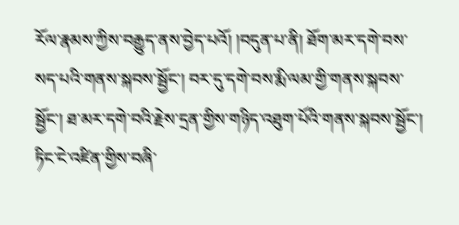རོལ་རྣམས་ཀྱིས་བརྒྱུད་ནས་བྱེད་པའོ། །བདུན་པ་ནི། ཐོག་མར་དགེ་བས་སད་པའི་གནས་སྐབས་སྦྱོང་། བར་དུ་དགེ་བས་རྨི་ལམ་གྱི་གནས་སྐབས་སྦྱོང་། ཐ་མར་དགེ་བའི་རྗེས་དྲན་གྱིས་གཉིད་འཐུག་པོའི་གནས་སྐབས་སྦྱོང་། ཏིང་ངེ་འཛིན་གྱིས་བཞི་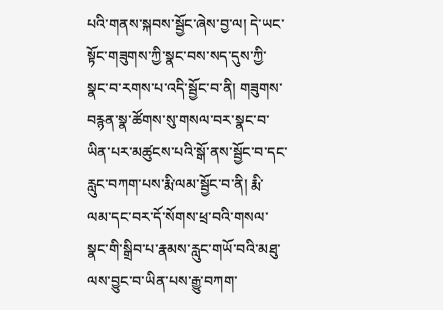པའི་གནས་སྐབས་སྦྱོང་ཞེས་བྱ་ལ། དེ་ཡང་སྟོང་གཟུགས་ཀྱི་སྣང་བས་སད་དུས་ཀྱི་སྣང་བ་རགས་པ་འདི་སྦྱོང་བ་ནི། གཟུགས་བརྙན་སྣ་ཚོགས་སུ་གསལ་བར་སྣང་བ་ཡིན་པར་མཚུངས་པའི་སྒོ་ནས་སྦྱོང་བ་དང་རླུང་བཀག་པས་རྨི་ལམ་སྦྱོང་བ་ནི། རྨི་ལམ་དང་བར་དོ་སོགས་ཕྲ་བའི་གསལ་སྣང་གི་སྒྲིབ་པ་རྣམས་རླུང་གཡོ་བའི་མཐུ་ལས་བྱུང་བ་ཡིན་པས་རྒྱུ་བཀག་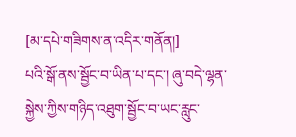[མ་དཔེ་གཟིགས་ན་འདིར་གནོན།]
པའི་སྒོ་ནས་སྦྱོང་བ་ཡིན་པ་དང་། ཞུ་བདེ་ལྷན་སྐྱེས་ཀྱིས་གཉིད་འཐུག་སྦྱོང་བ་ཡང་རླུང་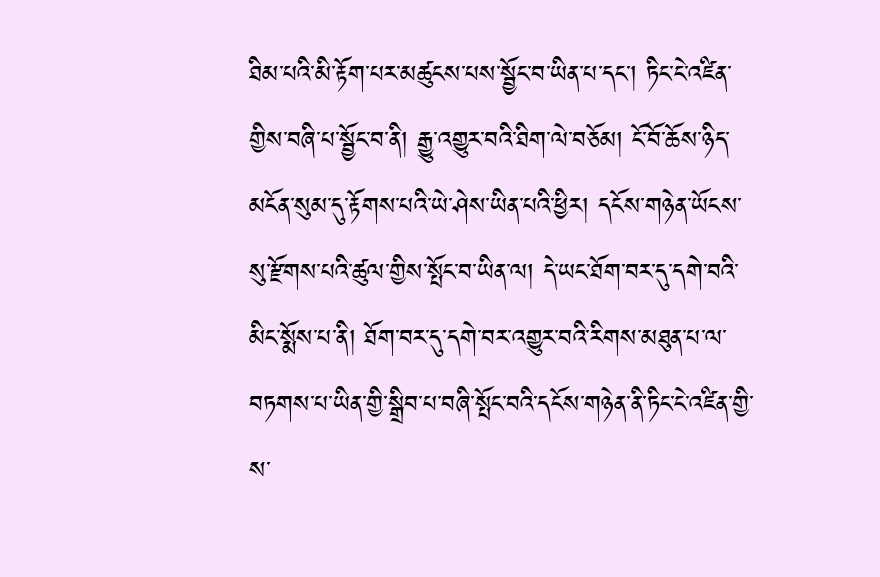ཐིམ་པའི་མི་རྟོག་པར་མཚུངས་པས་སྦྱོང་བ་ཡིན་པ་དང་། ཏིང་ངེ་འཛིན་གྱིས་བཞི་པ་སྦྱོང་བ་ནི། རྒྱུ་འགྱུར་བའི་ཐིག་ལེ་བཅོམ། ངོ་བོ་ཆོས་ཉིད་མངོན་སུམ་དུ་རྟོགས་པའི་ཡེ་ཤེས་ཡིན་པའི་ཕྱིར། དངོས་གཉེན་ཡོངས་སུ་རྫོགས་པའི་ཚུལ་གྱིས་སྤོང་བ་ཡིན་ལ། དེ་ཡང་ཐོག་བར་དུ་དགེ་བའི་མིང་སྨོས་པ་ནི། ཐོག་བར་དུ་དགེ་བར་འགྱུར་བའི་རིགས་མཐུན་པ་ལ་བཏགས་པ་ཡིན་གྱི་སྒྲིབ་པ་བཞི་སྤོང་བའི་དངོས་གཉེན་ནི་ཏིང་ངེ་འཛིན་གྱི་ས་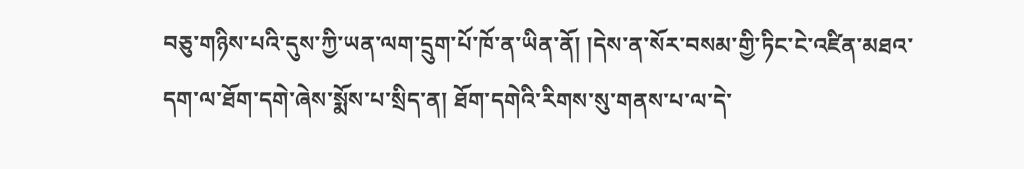བཅུ་གཉིས་པའི་དུས་ཀྱི་ཡན་ལག་དྲུག་པོ་ཁོ་ན་ཡིན་ནོ། །དེས་ན་སོར་བསམ་གྱི་ཏིང་ངེ་འཛིན་མཐའ་དག་ལ་ཐོག་དགེ་ཞེས་སྨོས་པ་སྲིད་ན། ཐོག་དགེའི་རིགས་སུ་གནས་པ་ལ་དེ་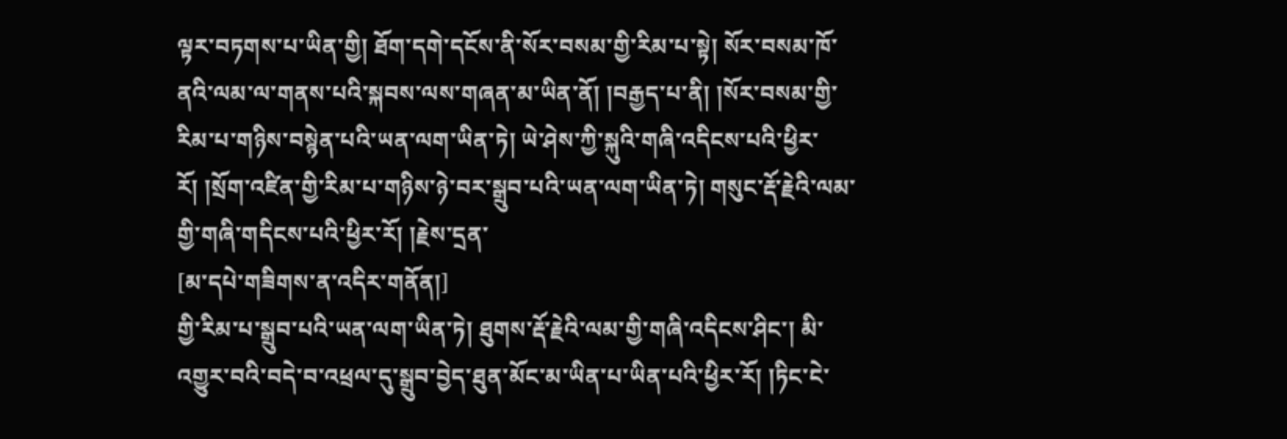ལྟར་བཏགས་པ་ཡིན་གྱི། ཐོག་དགེ་དངོས་ནི་སོར་བསམ་གྱི་རིམ་པ་སྟེ། སོར་བསམ་ཁོ་ནའི་ལམ་ལ་གནས་པའི་སྐབས་ལས་གཞན་མ་ཡིན་ནོ། །བརྒྱད་པ་ནི། །སོར་བསམ་གྱི་རིམ་པ་གཉིས་བསྙེན་པའི་ཡན་ལག་ཡིན་ཏེ། ཡེ་ཤེས་ཀྱི་སྐུའི་གཞི་འདིངས་པའི་ཕྱིར་རོ། །སྲོག་འཛིན་གྱི་རིམ་པ་གཉིས་ཉེ་བར་སྒྲུབ་པའི་ཡན་ལག་ཡིན་ཏེ། གསུང་རྡོ་རྗེའི་ལམ་གྱི་གཞི་གདིངས་པའི་ཕྱིར་རོ། །རྗེས་དྲན་
[མ་དཔེ་གཟིགས་ན་འདིར་གནོན།]
གྱི་རིམ་པ་སྒྲུབ་པའི་ཡན་ལག་ཡིན་ཏེ། ཐུགས་རྡོ་རྗེའི་ལམ་གྱི་གཞི་འདིངས་ཤིང་། མི་འགྱུར་བའི་བདེ་བ་འཕྲལ་དུ་སྒྲུབ་བྱེད་ཐུན་མོང་མ་ཡིན་པ་ཡིན་པའི་ཕྱིར་རོ། །ཏིང་ངེ་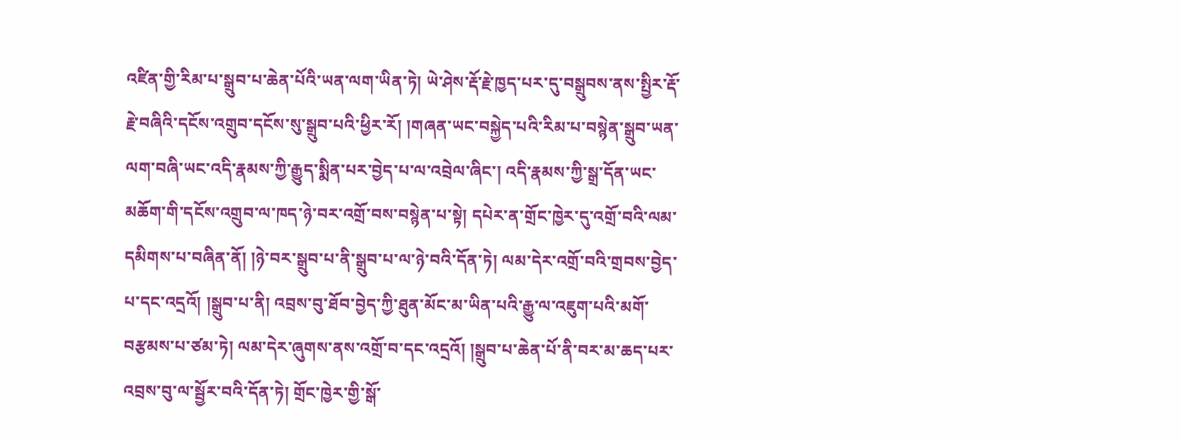འཛིན་གྱི་རིམ་པ་སྒྲུབ་པ་ཆེན་པོའི་ཡན་ལག་ཡིན་ཏེ། ཡེ་ཤེས་རྡོ་རྗེ་ཁྱད་པར་དུ་བསྒྲུབས་ནས་སྤྱིར་རྡོ་རྗེ་བཞིའི་དངོས་འགྲུབ་དངོས་སུ་སྒྲུབ་པའི་ཕྱིར་རོ། །གཞན་ཡང་བསྐྱེད་པའི་རིམ་པ་བསྙེན་སྒྲུབ་ཡན་ལག་བཞི་ཡང་འདི་རྣམས་ཀྱི་རྒྱུད་སྨིན་པར་བྱེད་པ་ལ་འབྲེལ་ཞིང་། འདི་རྣམས་ཀྱི་སྒྲ་དོན་ཡང་མཆོག་གི་དངོས་འགྲུབ་ལ་ཁད་ཉེ་བར་འགྲོ་བས་བསྙེན་པ་སྟེ། དཔེར་ན་གྲོང་ཁྱེར་དུ་འགྲོ་བའི་ལམ་དམིགས་པ་བཞིན་ནོ། །ཉེ་བར་སྒྲུབ་པ་ནི་སྒྲུབ་པ་ལ་ཉེ་བའི་དོན་ཏེ། ལམ་དེར་འགྲོ་བའི་གྲབས་བྱེད་པ་དང་འདྲའོ། །སྒྲུབ་པ་ནི། འབྲས་བུ་ཐོབ་བྱེད་ཀྱི་ཐུན་མོང་མ་ཡིན་པའི་རྒྱུ་ལ་འཇུག་པའི་མགོ་བརྩམས་པ་ཙམ་ཏེ། ལམ་དེར་ཞུགས་ནས་འགྲོ་བ་དང་འདྲའོ། །སྒྲུབ་པ་ཆེན་པོ་ནི་བར་མ་ཆད་པར་འབྲས་བུ་ལ་སྦྱོར་བའི་དོན་ཏེ། གྲོང་ཁྱེར་གྱི་སྒོ་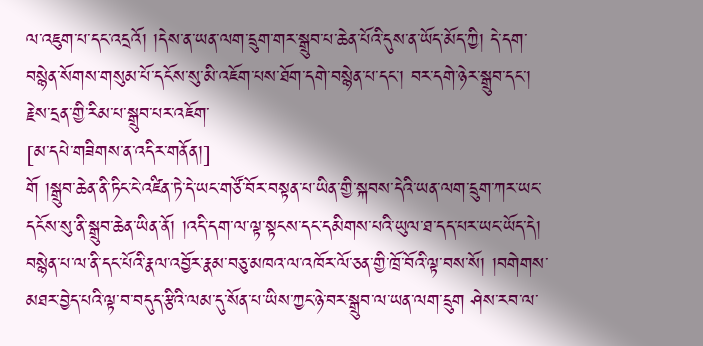ལ་འཇུག་པ་དང་འདྲའོ། །དེས་ན་ཡན་ལག་དྲུག་གར་སྒྲུབ་པ་ཆེན་པོའི་དུས་ན་ཡོད་མོད་ཀྱི། དེ་དག་བསྙེན་སོགས་གསུམ་པོ་དངོས་སུ་མི་འཇོག་པས་ཐོག་དགེ་བསྙེན་པ་དང་། བར་དགེ་ཉེར་སྒྲུབ་དང་། རྗེས་དྲན་གྱི་རིམ་པ་སྒྲུབ་པར་འཇོག་
[མ་དཔེ་གཟིགས་ན་འདིར་གནོན།]
གོ །སྒྲུབ་ཆེན་ནི་ཏིང་ངེ་འཛིན་ཏེ་དེ་ཡང་གཙོ་བོར་བསྟན་པ་ཡིན་གྱི་སྐབས་དེའི་ཡན་ལག་དྲུག་ཀར་ཡང་དངོས་སུ་ནི་སྒྲུབ་ཆེན་ཡིན་ནོ། །འདི་དག་ལ་ལྟ་སྟངས་དང་དམིགས་པའི་ཡུལ་ཐ་དད་པར་ཡང་ཡོད་དེ། བསྙེན་པ་ལ་ནི་དང་པོའི་རྣལ་འབྱོར་རྣམ་བཅུ་མཁའ་ལ་འཁོར་ལོ་ཅན་གྱི་ཁྲོ་བོའི་ལྟ་བས་སོ། །བགེགས་མཐར་བྱེད་པའི་ལྟ་བ་བདུད་རྩིའི་ལམ་དུ་སོན་པ་ཡིས་ཀྱང་ཉེ་བར་སྒྲུབ་ལ་ཡན་ལག་དྲུག ཤེས་རབ་ལ་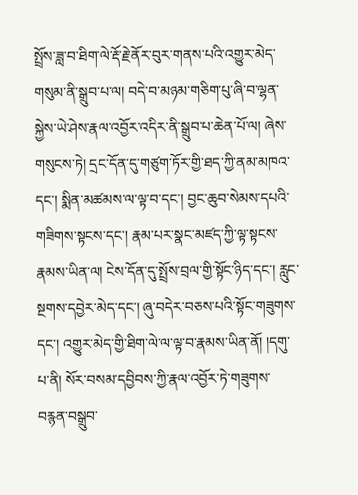སྤྲོས་ཟླ་བ་ཐིག་ལེ་རྡོ་རྗེ་ནོར་བུར་གནས་པའི་འགྱུར་མེད་གསུམ་ནི་སྒྲུབ་པ་ལ། བདེ་བ་མཉམ་གཅིག་པུ་ཞི་བ་ལྷན་སྐྱེས་ཡེ་ཤེས་རྣལ་འབྱོར་འདིར་ནི་སྒྲུབ་པ་ཆེན་པོ་ལ། ཞེས་གསུངས་ཏེ། དྲང་དོན་དུ་གཙུག་ཏོར་གྱི་ཐད་ཀྱི་ནམ་མཁའ་དང་། སྨིན་མཚམས་ལ་ལྟ་བ་དང་། བྱང་ཆུབ་སེམས་དཔའི་གཟིགས་སྟངས་དང་། རྣམ་པར་སྣང་མཛད་ཀྱི་ལྟ་སྟངས་རྣམས་ཡིན་ལ། ངེས་དོན་དུ་སྤྲོས་བྲལ་གྱི་སྟོང་ཉིད་དང་། རླུང་སྔགས་དབྱེར་མེད་དང་། ཞུ་བདེར་བཅས་པའི་སྟོང་གཟུགས་དང་། འགྱུར་མེད་གྱི་ཐིག་ལེ་ལ་ལྟ་བ་རྣམས་ཡིན་ནོ། །དགུ་པ་ནི། སོར་བསམ་དབྱིབས་ཀྱི་རྣལ་འབྱོར་ཏེ་གཟུགས་བརྙན་བསྒྲུབ་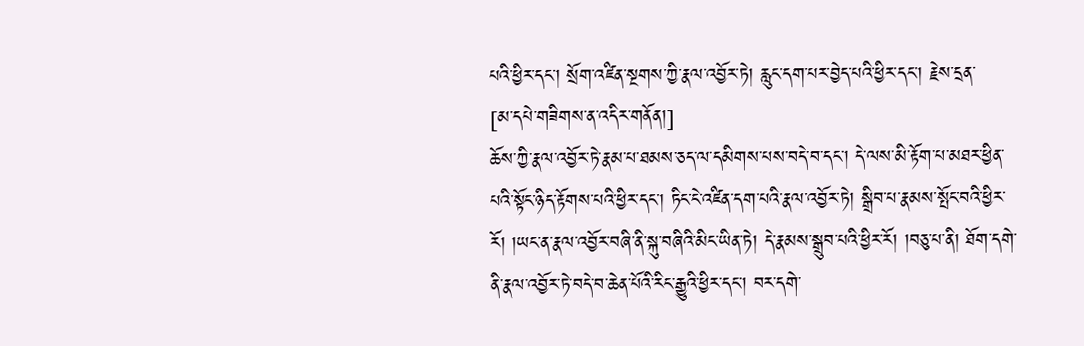པའི་ཕྱིར་དང་། སྲོག་འཛིན་སྔགས་ཀྱི་རྣལ་འབྱོར་ཏེ། རླུང་དག་པར་བྱེད་པའི་ཕྱིར་དང་། རྗེས་དྲན་
[མ་དཔེ་གཟིགས་ན་འདིར་གནོན།]
ཆོས་ཀྱི་རྣལ་འབྱོར་ཏེ་རྣམ་པ་ཐམས་ཅད་ལ་དམིགས་པས་བདེ་བ་དང་། དེ་ལས་མི་རྟོག་པ་མཐར་ཕྱིན་པའི་སྟོང་ཉིད་རྟོགས་པའི་ཕྱིར་དང་། ཏིང་ངེ་འཛིན་དག་པའི་རྣལ་འབྱོར་ཏེ། སྒྲིབ་པ་རྣམས་སྤོང་བའི་ཕྱིར་རོ། །ཡང་ན་རྣལ་འབྱོར་བཞི་ནི་སྐུ་བཞིའི་མིང་ཡིན་ཏེ། དེ་རྣམས་སྒྲུབ་པའི་ཕྱིར་རོ། །བཅུ་པ་ནི། ཐོག་དགེ་ནི་རྣལ་འབྱོར་ཏེ་བདེ་བ་ཆེན་པོའི་རིང་རྒྱུའི་ཕྱིར་དང་། བར་དགེ་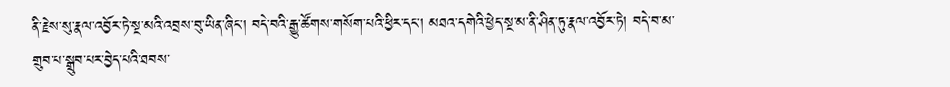ནི་རྗེས་སུ་རྣལ་འབྱོར་ཏེ་སྔ་མའི་འབྲས་བུ་ཡིན་ཞིང་། བདེ་བའི་རྒྱུ་ཚོགས་གསོག་པའི་ཕྱིར་དང་། མཐའ་དགེའི་ཕྱེད་སྔ་མ་ནི་ཤིན་ཏུ་རྣལ་འབྱོར་ཏེ། བདེ་བ་མ་གྲུབ་པ་སྒྲུབ་པར་བྱེད་པའི་ཐབས་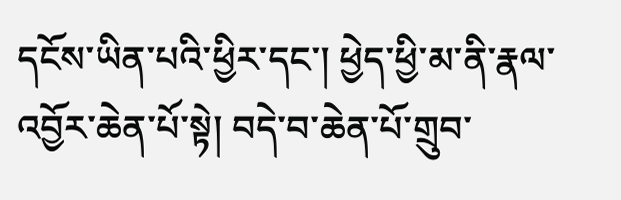དངོས་ཡིན་པའི་ཕྱིར་དང་། ཕྱེད་ཕྱི་མ་ནི་རྣལ་འབྱོར་ཆེན་པོ་སྟེ། བདེ་བ་ཆེན་པོ་གྲུབ་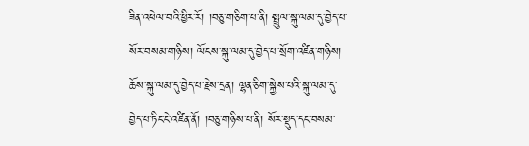ཟིན་འཕེལ་བའི་ཕྱིར་རོ། །བཅུ་གཅིག་པ་ནི། སྤྲུལ་སྐུ་ལམ་དུ་བྱེད་པ་སོར་བསམ་གཉིས། ལོངས་སྐུ་ལམ་དུ་བྱེད་པ་སྲོག་འཛིན་གཉིས། ཆོས་སྐུ་ལམ་དུ་བྱེད་པ་རྗེས་དྲན། ལྷན་ཅིག་སྐྱེས་པའི་སྐུ་ལམ་དུ་བྱེད་པ་ཏིང་ངེ་འཛིན་ནོ། །བཅུ་གཉིས་པ་ནི། སོར་སྡུད་དང་བསམ་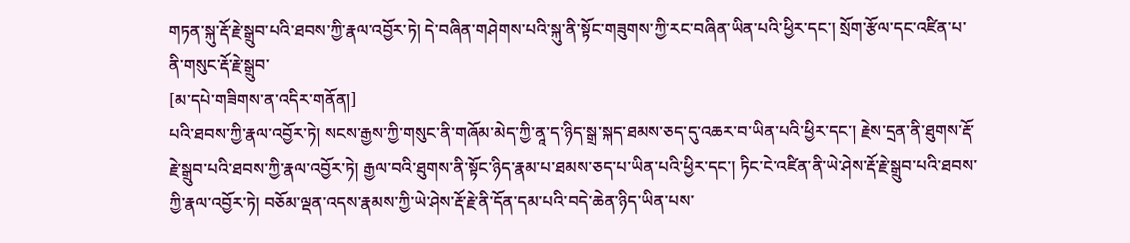གཏན་སྐུ་རྡོ་རྗེ་སྒྲུབ་པའི་ཐབས་ཀྱི་རྣལ་འབྱོར་ཏེ། དེ་བཞིན་གཤེགས་པའི་སྐུ་ནི་སྟོང་གཟུགས་ཀྱི་རང་བཞིན་ཡིན་པའི་ཕྱིར་དང་། སྲོག་རྩོལ་དང་འཛིན་པ་ནི་གསུང་རྡོ་རྗེ་སྒྲུབ་
[མ་དཔེ་གཟིགས་ན་འདིར་གནོན།]
པའི་ཐབས་ཀྱི་རྣལ་འབྱོར་ཏེ། སངས་རྒྱས་ཀྱི་གསུང་ནི་གཞོམ་མེད་ཀྱི་ནཱ་ད་ཉིད་སྒྲ་སྐད་ཐམས་ཅད་དུ་འཆར་བ་ཡིན་པའི་ཕྱིར་དང་། རྗེས་དྲན་ནི་ཐུགས་རྡོ་རྗེ་སྒྲུབ་པའི་ཐབས་ཀྱི་རྣལ་འབྱོར་ཏེ། རྒྱལ་བའི་ཐུགས་ནི་སྟོང་ཉིད་རྣམ་པ་ཐམས་ཅད་པ་ཡིན་པའི་ཕྱིར་དང་། ཏིང་ངེ་འཛིན་ནི་ཡེ་ཤེས་རྡོ་རྗེ་སྒྲུབ་པའི་ཐབས་ཀྱི་རྣལ་འབྱོར་ཏེ། བཅོམ་ལྡན་འདས་རྣམས་ཀྱི་ཡེ་ཤེས་རྡོ་རྗེ་ནི་དོན་དམ་པའི་བདེ་ཆེན་ཉིད་ཡིན་པས་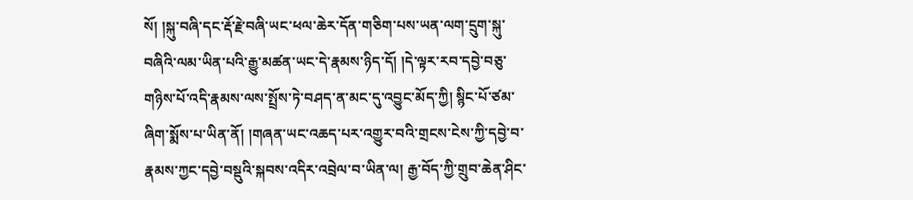སོ། །སྐུ་བཞི་དང་རྡོ་རྗེ་བཞི་ཡང་ཕལ་ཆེར་དོན་གཅིག་པས་ཡན་ལག་དྲུག་སྐུ་བཞིའི་ལམ་ཡིན་པའི་རྒྱུ་མཚན་ཡང་དེ་རྣམས་ཉིད་དོ། །དེ་ལྟར་རབ་དབྱེ་བཅུ་གཉིས་པོ་འདི་རྣམས་ལས་སྤྲོས་ཏེ་བཤད་ན་མང་དུ་འབྱུང་མོད་ཀྱི། སྙིང་པོ་ཙམ་ཞིག་སྨོས་པ་ཡིན་ནོ། །གཞན་ཡང་འཆད་པར་འགྱུར་བའི་གྲངས་ངེས་ཀྱི་དབྱེ་བ་རྣམས་ཀྱང་དབྱེ་བསྡུའི་སྐབས་འདིར་འབྲེལ་བ་ཡིན་ལ། རྒྱ་བོད་ཀྱི་གྲུབ་ཆེན་ཤིང་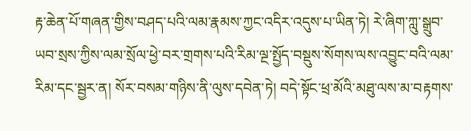རྟ་ཆེན་པོ་གཞན་གྱིས་བཤད་པའི་ལམ་རྣམས་ཀྱང་འདིར་འདུས་པ་ཡིན་ཏེ། རེ་ཞིག་ཀླུ་སྒྲུབ་ཡབ་སྲས་ཀྱིས་ལམ་སྲོལ་ཕྱེ་བར་གྲགས་པའི་རིམ་ལྔ་སྤྱོད་བསྡུས་སོགས་ལས་འབྱུང་བའི་ལམ་རིམ་དང་སྦྱར་ན། སོར་བསམ་གཉིས་ནི་ལུས་དབེན་ཏེ། བདེ་སྟོང་ཕྲ་མོའི་མཐུ་ལས་མ་བརྟགས་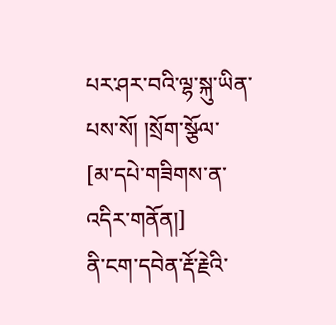པར་ཤར་བའི་ལྷ་སྐུ་ཡིན་པས་སོ། །སྲོག་སྩོལ་
[མ་དཔེ་གཟིགས་ན་འདིར་གནོན།]
ནི་ངག་དབེན་རྡོ་རྗེའི་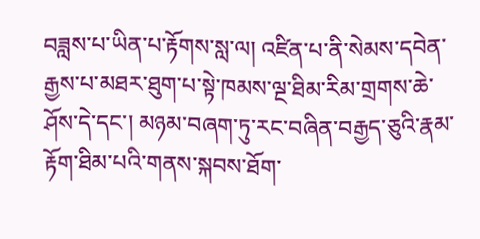བཟླས་པ་ཡིན་པ་རྟོགས་སླ་ལ། འཛིན་པ་ནི་སེམས་དབེན་རྒྱས་པ་མཐར་ཐུག་པ་སྟེ་ཁམས་ལྔ་ཐིམ་རིམ་གྲགས་ཆེ་ཤོས་དེ་དང་། མཉམ་བཞག་ཏུ་རང་བཞིན་བརྒྱད་ཅུའི་རྣམ་རྟོག་ཐིམ་པའི་གནས་སྐབས་ཐོག་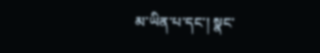མ་ཡིན་པ་དང་། སྣང་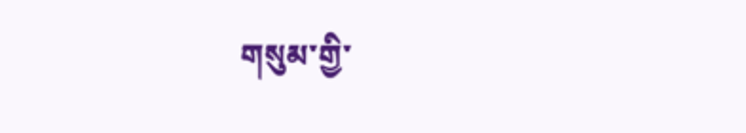གསུམ་གྱི་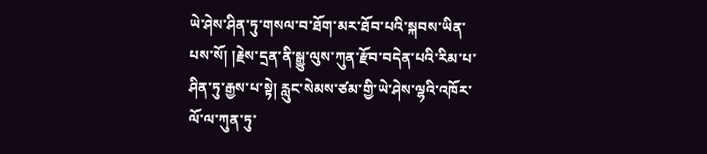ཡེ་ཤེས་ཤིན་ཏུ་གསལ་བ་ཐོག་མར་ཐོབ་པའི་སྐབས་ཡིན་པས་སོ། །རྗེས་དྲན་ནི་སྒྱུ་ལུས་ཀུན་རྫོབ་བདེན་པའི་རིམ་པ་ཤིན་ཏུ་རྒྱས་པ་སྟེ། རླུང་སེམས་ཙམ་གྱི་ཡེ་ཤེས་ལྷའི་འཁོར་ལོ་ལ་ཀུན་ཏུ་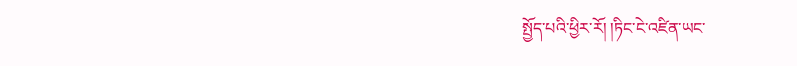སྤྱོད་པའི་ཕྱིར་རོ། །ཏིང་ངེ་འཛིན་ཡང་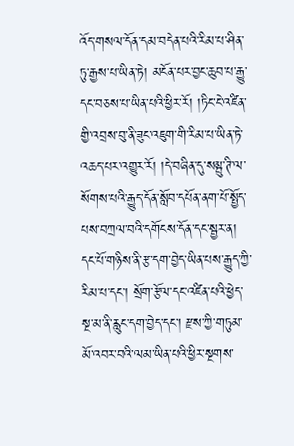འོད་གསལ་དོན་དམ་བདེན་པའི་རིམ་པ་ཤིན་ཏུ་རྒྱས་པ་ཡིན་ཏེ། མངོན་པར་བྱང་ཆུབ་པ་རྒྱུ་དང་བཅས་པ་ཡིན་པའི་ཕྱིར་རོ། །ཏིང་ངེ་འཛིན་གྱི་འབྲས་བུ་ནི་ཟུང་འཇུག་གི་རིམ་པ་ཡིན་ཏེ་འཆད་པར་འགྱུར་རོ། །དེ་བཞིན་དུ་སམྦུ་ཊི་ལ་སོགས་པའི་རྒྱུད་དོན་སློབ་དཔོན་ནག་པོ་སྤྱོད་པས་བཀྲལ་བའི་དགོངས་དོན་དང་སྦྱར་ན། དང་པོ་གཉིས་ནི་རྩ་དག་བྱེད་ཡིན་པས་རྒྱུད་ཀྱི་རིམ་པ་དང་། སྲོག་རྩོལ་དང་འཛིན་པའི་ཕྱེད་སྔ་མ་ནི་རླུང་དག་བྱེད་དང་། རྫས་ཀྱི་གཏུམ་མོ་འབར་བའི་ལམ་ཡིན་པའི་ཕྱིར་སྔགས་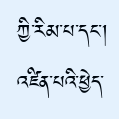ཀྱི་རིམ་པ་དང་། འཛིན་པའི་ཕྱེད་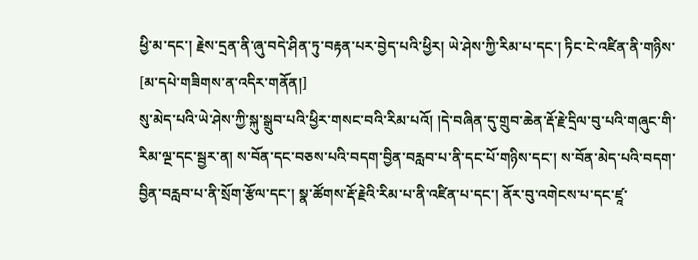ཕྱི་མ་དང་། རྗེས་དྲན་ནི་ཞུ་བདེ་ཤིན་ཏུ་བརྟན་པར་བྱེད་པའི་ཕྱིར། ཡེ་ཤེས་ཀྱི་རིམ་པ་དང་། ཏིང་ངེ་འཛིན་ནི་གཉིས་
[མ་དཔེ་གཟིགས་ན་འདིར་གནོན།]
སུ་མེད་པའི་ཡེ་ཤེས་ཀྱི་སྐུ་སྒྲུབ་པའི་ཕྱིར་གསང་བའི་རིམ་པའོ། །དེ་བཞིན་དུ་གྲུབ་ཆེན་རྡོ་རྗེ་དྲིལ་བུ་པའི་གཞུང་གི་རིམ་ལྔ་དང་སྦྱར་ན། ས་བོན་དང་བཅས་པའི་བདག་བྱིན་བརླབ་པ་ནི་དང་པོ་གཉིས་དང་། ས་བོན་མེད་པའི་བདག་བྱིན་བརླབ་པ་ནི་སྲོག་རྩོལ་དང་། སྣ་ཚོགས་རྡོ་རྗེའི་རིམ་པ་ནི་འཛིན་པ་དང་། ནོར་བུ་འགེངས་པ་དང་ཛཱ་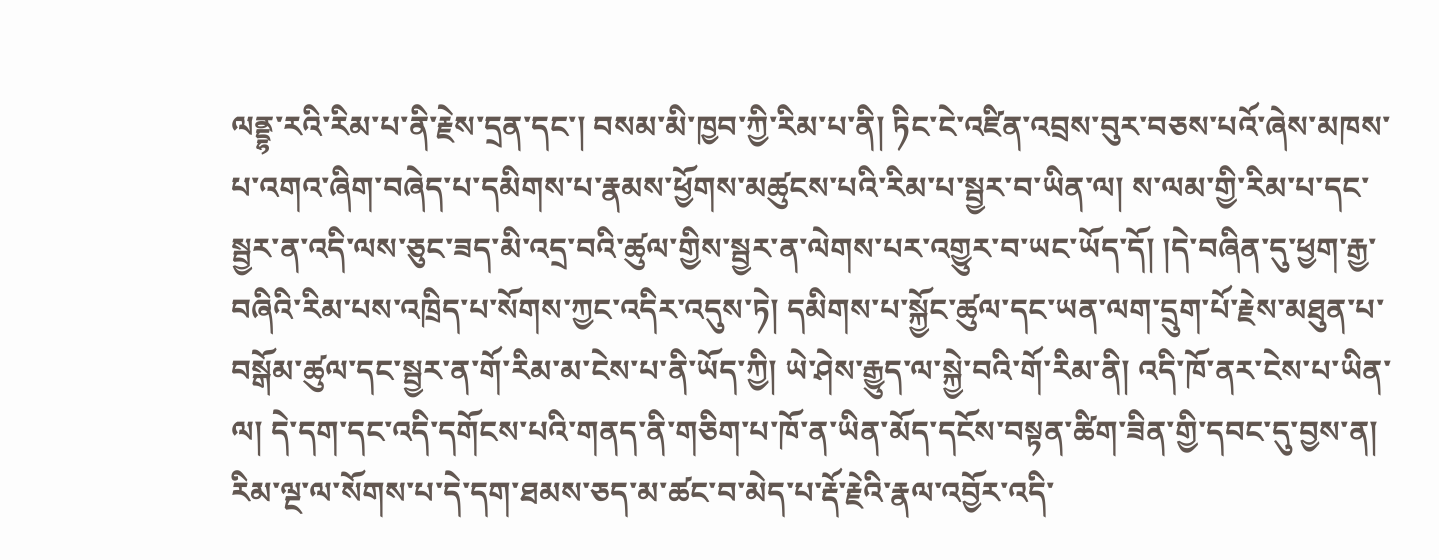ལནྡྷ་རའི་རིམ་པ་ནི་རྗེས་དྲན་དང་། བསམ་མི་ཁྱབ་ཀྱི་རིམ་པ་ནི། ཏིང་ངེ་འཛིན་འབྲས་བུར་བཅས་པའོ་ཞེས་མཁས་པ་འགའ་ཞིག་བཞེད་པ་དམིགས་པ་རྣམས་ཕྱོགས་མཚུངས་པའི་རིམ་པ་སྦྱར་བ་ཡིན་ལ། ས་ལམ་གྱི་རིམ་པ་དང་སྦྱར་ན་འདི་ལས་ཅུང་ཟད་མི་འདྲ་བའི་ཚུལ་གྱིས་སྦྱར་ན་ལེགས་པར་འགྱུར་བ་ཡང་ཡོད་དོ། །དེ་བཞིན་དུ་ཕྱག་རྒྱ་བཞིའི་རིམ་པས་འཁྲིད་པ་སོགས་ཀྱང་འདིར་འདུས་ཏེ། དམིགས་པ་སྐྱོང་ཚུལ་དང་ཡན་ལག་དྲུག་པོ་རྗེས་མཐུན་པ་བསྒོམ་ཚུལ་དང་སྦྱར་ན་གོ་རིམ་མ་ངེས་པ་ནི་ཡོད་ཀྱི། ཡེ་ཤེས་རྒྱུད་ལ་སྐྱེ་བའི་གོ་རིམ་ནི། འདི་ཁོ་ནར་ངེས་པ་ཡིན་ལ། དེ་དག་དང་འདི་དགོངས་པའི་གནད་ནི་གཅིག་པ་ཁོ་ན་ཡིན་མོད་དངོས་བསྟན་ཚིག་ཟིན་གྱི་དབང་དུ་བྱས་ན། རིམ་ལྔ་ལ་སོགས་པ་དེ་དག་ཐམས་ཅད་མ་ཚང་བ་མེད་པ་རྡོ་རྗེའི་རྣལ་འབྱོར་འདི་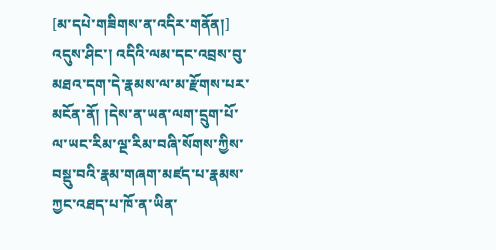[མ་དཔེ་གཟིགས་ན་འདིར་གནོན།]
འདུས་ཤིང་། འདིའི་ལམ་དང་འབྲས་བུ་མཐའ་དག་དེ་རྣམས་ལ་མ་རྫོགས་པར་མངོན་ནོ། །དེས་ན་ཡན་ལག་དྲུག་པོ་ལ་ཡང་རིམ་ལྔ་རིམ་བཞི་སོགས་ཀྱིས་བསྡུ་བའི་རྣམ་གཞག་མཛད་པ་རྣམས་ཀྱང་འཐད་པ་ཁོ་ན་ཡིན་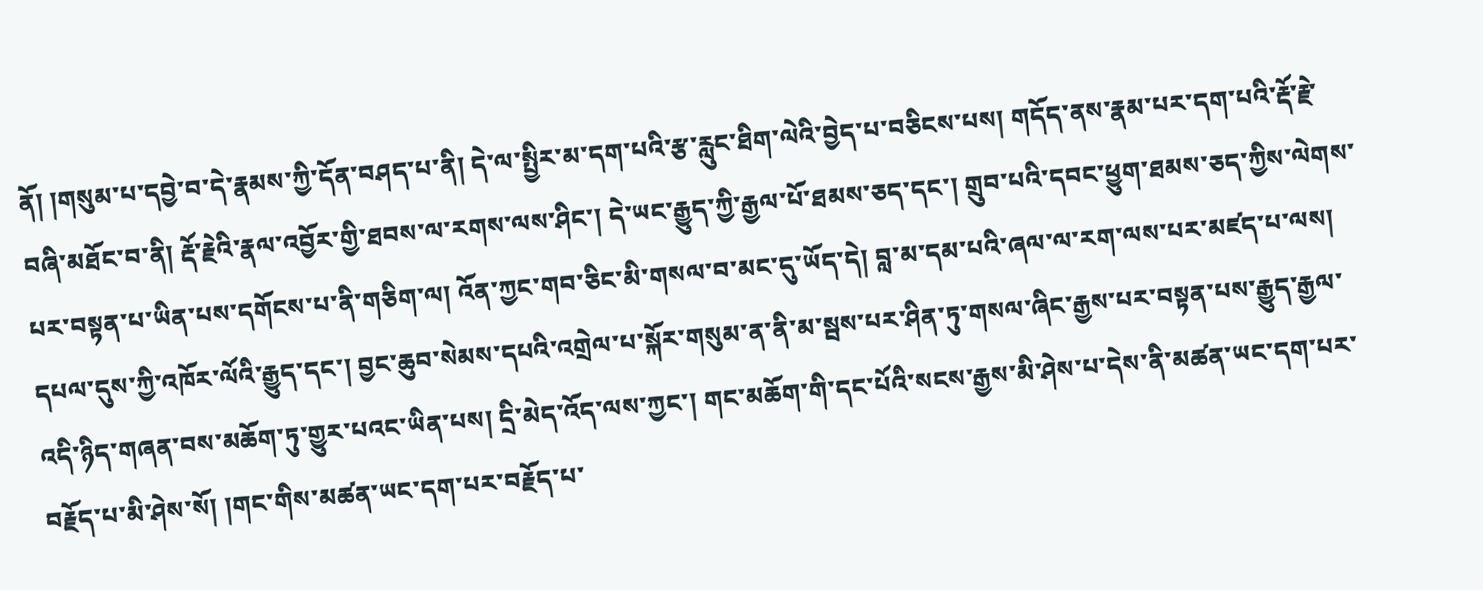ནོ། །གསུམ་པ་དབྱེ་བ་དེ་རྣམས་ཀྱི་དོན་བཤད་པ་ནི། དེ་ལ་སྤྱིར་མ་དག་པའི་རྩ་རླུང་ཐིག་ལེའི་བྱེད་པ་བཅིངས་པས། གདོད་ནས་རྣམ་པར་དག་པའི་རྡོ་རྗེ་བཞི་མཐོང་བ་ནི། རྡོ་རྗེའི་རྣལ་འབྱོར་གྱི་ཐབས་ལ་རགས་ལས་ཤིང་། དེ་ཡང་རྒྱུད་ཀྱི་རྒྱལ་པོ་ཐམས་ཅད་དང་། གྲུབ་པའི་དབང་ཕྱུག་ཐམས་ཅད་ཀྱིས་ལེགས་པར་བསྟན་པ་ཡིན་པས་དགོངས་པ་ནི་གཅིག་ལ། འོན་ཀྱང་གབ་ཅིང་མི་གསལ་བ་མང་དུ་ཡོད་དེ། བླ་མ་དམ་པའི་ཞལ་ལ་རག་ལས་པར་མཛད་པ་ལས། དཔལ་དུས་ཀྱི་འཁོར་ལོའི་རྒྱུད་དང་། བྱང་ཆུབ་སེམས་དཔའི་འགྲེལ་པ་སྐོར་གསུམ་ན་ནི་མ་སྦས་པར་ཤིན་ཏུ་གསལ་ཞིང་རྒྱས་པར་བསྟན་པས་རྒྱུད་རྒྱལ་འདི་ཉིད་གཞན་བས་མཆོག་ཏུ་གྱུར་པའང་ཡིན་པས། དྲི་མེད་འོད་ལས་ཀྱང་། གང་མཆོག་གི་དང་པོའི་སངས་རྒྱས་མི་ཤེས་པ་དེས་ནི་མཚན་ཡང་དག་པར་བརྗོད་པ་མི་ཤེས་སོ། །གང་གིས་མཚན་ཡང་དག་པར་བརྗོད་པ་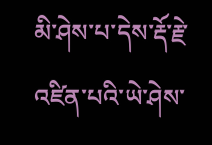མི་ཤེས་པ་དེས་རྡོ་རྗེ་འཛིན་པའི་ཡེ་ཤེས་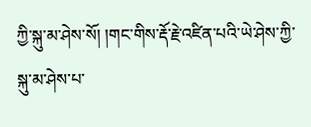ཀྱི་སྐུ་མ་ཤེས་སོ། །གང་གིས་རྡོ་རྗེ་འཛིན་པའི་ཡེ་ཤེས་ཀྱི་སྐུ་མ་ཤེས་པ་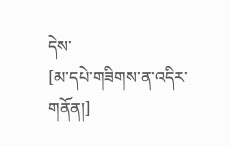དེས་
[མ་དཔེ་གཟིགས་ན་འདིར་གནོན།]